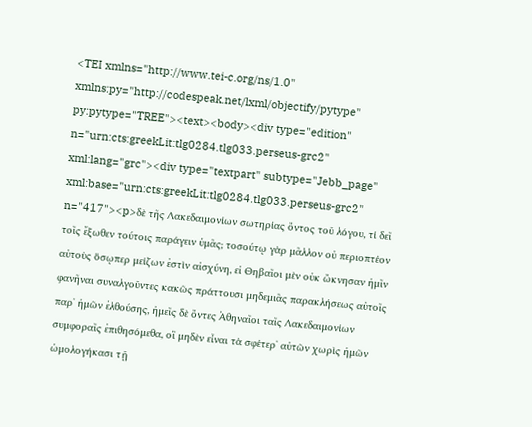<TEI xmlns="http://www.tei-c.org/ns/1.0" xmlns:py="http://codespeak.net/lxml/objectify/pytype" py:pytype="TREE"><text><body><div type="edition" n="urn:cts:greekLit:tlg0284.tlg033.perseus-grc2" xml:lang="grc"><div type="textpart" subtype="Jebb_page" xml:base="urn:cts:greekLit:tlg0284.tlg033.perseus-grc2" n="417"><p>δὲ τῆς Λακεδαιμονίων σωτηρίας ὄντος τοῦ λόγου, τί δεῖ τοῖς ἔξωθεν τούτοις παράγειν ὑμᾶς; τοσούτῳ γὰρ μᾶλλον οὐ περιοπτέον αὐτοὺς ὅσῳπερ μείζων ἐστὶν αἰσχύνη, εἰ Θηβαῖοι μὲν οὐκ ὤκνησαν ἡμῖν φανῆναι συναλγοῦντες κακῶς πράττουσι μηδεμιᾶς παρακλήσεως αὐτοῖς παρʼ ἡμῶν ἐλθούσης, ἡμεῖς δὲ ὄντες Ἀθηναῖοι ταῖς Λακεδαιμονίων συμφοραῖς ἐπιθησόμεθα, οἳ μηδὲν εἶναι τὰ σφέτερʼ αὐτῶν χωρὶς ἡμῶν ὡμολογήκασι τῇ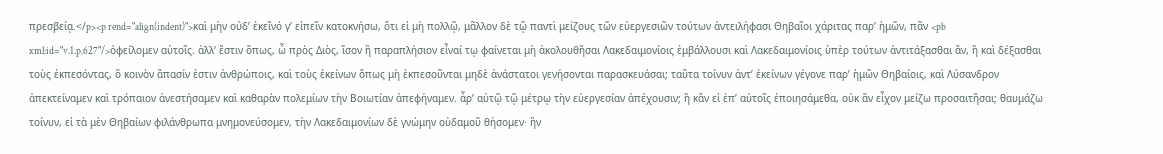πρεσβείᾳ.</p><p rend="align(indent)">καὶ μὴν οὐδʼ ἐκεῖνό γʼ εἰπεῖν κατοκνήσω, ὅτι εἰ μὴ πολλῷ, μᾶλλον δὲ τῷ παντὶ μείζους τῶν εὐεργεσιῶν τούτων ἀντειλήφασι Θηβαῖοι χάριτας παρʼ ἡμῶν, πᾶν <pb xml:id="v.1.p.627"/>ὀφείλομεν αὐτοῖς. ἀλλʼ ἔστιν ὅπως, ὦ πρὸς Διὸς, ἴσον ἢ παραπλήσιον εἶναί τῳ φαίνεται μὴ ἀκολουθῆσαι Λακεδαιμονίοις ἐμβάλλουσι καὶ Λακεδαιμονίοις ὑπὲρ τούτων ἀντιτάξασθαι ἂν, ἢ καὶ δέξασθαι τοὺς ἐκπεσόντας, ὃ κοινὸν ἅπασίν ἐστιν ἀνθρώποις, καὶ τοὺς ἐκείνων ὅπως μὴ ἐκπεσοῦνται μηδὲ ἀνάστατοι γενήσονται παρασκευάσαι; ταῦτα τοίνυν ἀντʼ ἐκείνων γέγονε παρʼ ἡμῶν Θηβαίοις, καὶ Λύσανδρον ἀπεκτείναμεν καὶ τρόπαιον ἀνεστήσαμεν καὶ καθαρὰν πολεμίων τὴν Βοιωτίαν ἀπεφήναμεν. ἆρʼ αὐτῷ τῷ μέτρῳ τὴν εὐεργεσίαν ἀπέχουσιν; ἢ κἂν εἰ ἐπʼ αὐτοῖς ἐποιησάμεθα, οὐκ ἂν εἶχον μείζω προσαιτῆσαι; θαυμάζω τοίνυν, εἰ τὰ μὲν Θηβαίων φιλάνθρωπα μνημονεύσομεν, τὴν Λακεδαιμονίων δὲ γνώμην οὐδαμοῦ θήσομεν· ἣν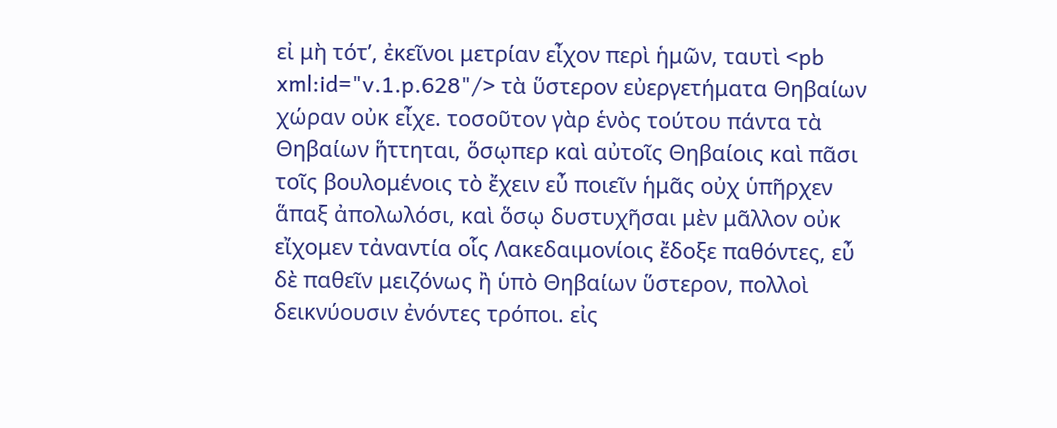εἰ μὴ τότʼ, ἐκεῖνοι μετρίαν εἶχον περὶ ἡμῶν, ταυτὶ <pb xml:id="v.1.p.628"/> τὰ ὕστερον εὐεργετήματα Θηβαίων χώραν οὐκ εἶχε. τοσοῦτον γὰρ ἑνὸς τούτου πάντα τὰ Θηβαίων ἥττηται, ὅσῳπερ καὶ αὐτοῖς Θηβαίοις καὶ πᾶσι τοῖς βουλομένοις τὸ ἔχειν εὖ ποιεῖν ἡμᾶς οὐχ ὑπῆρχεν ἅπαξ ἀπολωλόσι, καὶ ὅσῳ δυστυχῆσαι μὲν μᾶλλον οὐκ εἴχομεν τἀναντία οἷς Λακεδαιμονίοις ἔδοξε παθόντες, εὖ δὲ παθεῖν μειζόνως ἢ ὑπὸ Θηβαίων ὕστερον, πολλοὶ δεικνύουσιν ἐνόντες τρόποι. εἰς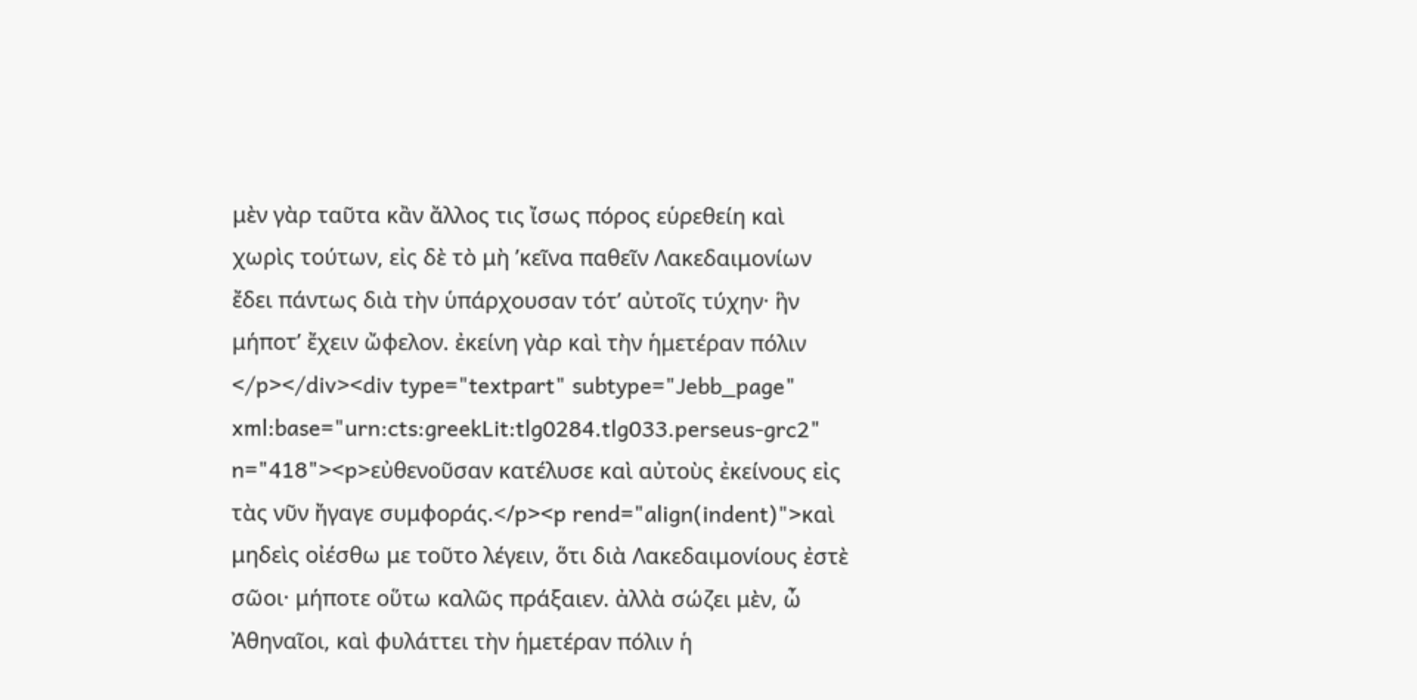μὲν γὰρ ταῦτα κἂν ἄλλος τις ἴσως πόρος εὑρεθείη καὶ χωρὶς τούτων, εἰς δὲ τὸ μὴ ʼκεῖνα παθεῖν Λακεδαιμονίων ἔδει πάντως διὰ τὴν ὑπάρχουσαν τότʼ αὐτοῖς τύχην· ἣν μήποτʼ ἔχειν ὤφελον. ἐκείνη γὰρ καὶ τὴν ἡμετέραν πόλιν </p></div><div type="textpart" subtype="Jebb_page" xml:base="urn:cts:greekLit:tlg0284.tlg033.perseus-grc2" n="418"><p>εὐθενοῦσαν κατέλυσε καὶ αὐτοὺς ἐκείνους εἰς τὰς νῦν ἤγαγε συμφοράς.</p><p rend="align(indent)">καὶ μηδεὶς οἰέσθω με τοῦτο λέγειν, ὅτι διὰ Λακεδαιμονίους ἐστὲ σῶοι· μήποτε οὕτω καλῶς πράξαιεν. ἀλλὰ σώζει μὲν, ὦ Ἀθηναῖοι, καὶ φυλάττει τὴν ἡμετέραν πόλιν ἡ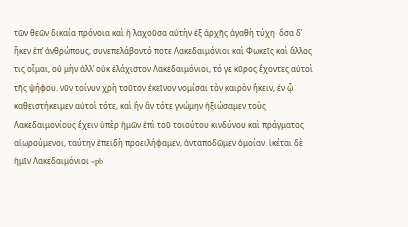τῶν θεῶν δικαία πρόνοια καὶ ἡ λαχοῦσα αὐτὴν ἐξ ἀρχῆς ἀγαθὴ τύχη· ὅσα δʼ ἧκεν ἐπʼ ἀνθρώπους, συνεπελάβοντό ποτε Λακεδαιμόνιοι καὶ Φωκεῖς καὶ ἄλλος τις οἶμαι, οὐ μὴν ἀλλʼ οὐκ ἐλάχιστον Λακεδαιμόνιοι, τό γε κῦρος ἔχοντες αὐτοὶ τῆς ψήφου. νῦν τοίνυν χρὴ τοῦτον ἐκεῖνον νομίσαι τὸν καιρὸν ἥκειν, ἐν ᾧ καθειστήκειμεν αὐτοὶ τότε, καὶ ἣν ἂν τότε γνώμην ἠξιώσαμεν τοὺς Λακεδαιμονίους ἔχειν ὑπὲρ ἡμῶν ἐπὶ τοῦ τοιούτου κινδύνου καὶ πράγματος αἰωρούμενοι, ταύτην ἐπειδὴ προειλήφαμεν, ἀνταποδῶμεν ὁμοίαν. ἱκέται δὲ ἡμῖν Λακεδαιμόνιοι <pb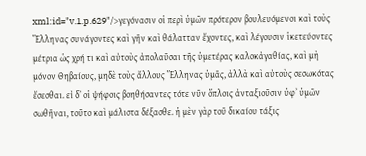xml:id="v.1.p.629"/>γεγόνασιν οἱ περὶ ὑμῶν πρότερον βουλευόμενοι καὶ τοὺς Ἕλληνας συνάγοντες καὶ γῆν καὶ θάλατταν ἔχοντες, καὶ λέγουσιν ἱκετεύοντες μέτρια ὡς χρή τι καὶ αὐτοὺς ἀπολαῦσαι τῆς ὑμετέρας καλοκἀγαθίας, καὶ μὴ μόνον Θηβαίους, μηδὲ τοὺς ἄλλους Ἕλληνας ὑμᾶς, ἀλλὰ καὶ αὐτοὺς σεσωκότας ἔσεσθαι. εἰ δʼ οἱ ψήφοις βοηθήσαντες τότε νῦν ὅπλοις ἀνταξιοῦσιν ὑφʼ ὑμῶν σωθῆναι, τοῦτο καὶ μάλιστα δέξασθε. ἡ μὲν γὰρ τοῦ δικαίου τάξις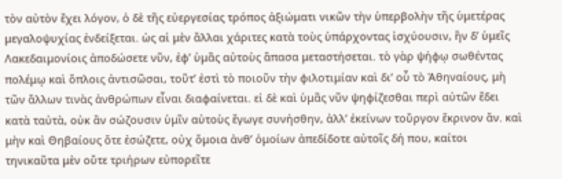τὸν αὐτὸν ἔχει λόγον, ὁ δὲ τῆς εὐεργεσίας τρόπος ἀξιώματι νικῶν τὴν ὑπερβολὴν τῆς ὑμετέρας μεγαλοψυχίας ἐνδείξεται. ὡς αἱ μὲν ἄλλαι χάριτες κατὰ τοὺς ὑπάρχοντας ἰσχύουσιν, ἣν δʼ ὑμεῖς Λακεδαιμονίοις ἀποδώσετε νῦν, ἐφʼ ὑμᾶς αὐτοὺς ἅπασα μεταστήσεται. τὸ γὰρ ψήφῳ σωθέντας πολέμῳ καὶ ὅπλοις ἀντισῶσαι, τοῦτʼ ἐστὶ τὸ ποιοῦν τὴν φιλοτιμίαν καὶ διʼ οὗ τὸ Ἀθηναίους, μὴ τῶν ἄλλων τινὰς ἀνθρώπων εἶναι διαφαίνεται. εἰ δὲ καὶ ὑμᾶς νῦν ψηφίζεσθαι περὶ αὐτῶν ἔδει κατὰ ταὐτὰ, οὐκ ἂν σώζουσιν ὑμῖν αὐτοὺς ἔγωγε συνήσθην, ἀλλʼ ἐκείνων τοὔργον ἔκρινον ἄν. καὶ μὴν καὶ Θηβαίους ὅτε ἐσώζετε, οὐχ ὅμοια ἀνθʼ ὁμοίων ἀπεδίδοτε αὐτοῖς δή που, καίτοι τηνικαῦτα μὲν οὔτε τριήρων εὐπορεῖτε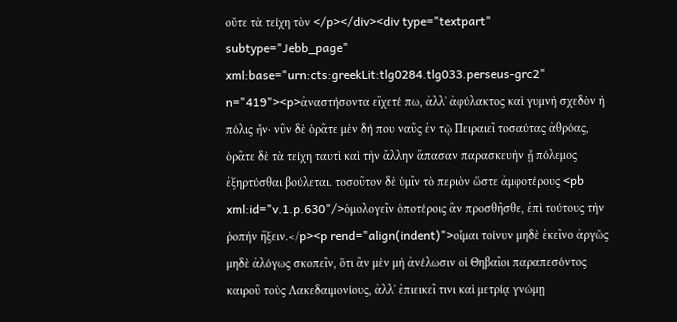οὔτε τὰ τείχη τὸν </p></div><div type="textpart" subtype="Jebb_page" xml:base="urn:cts:greekLit:tlg0284.tlg033.perseus-grc2" n="419"><p>ἀναστήσοντα εἴχετέ πω, ἀλλʼ ἀφύλακτος καὶ γυμνὴ σχεδὸν ἡ πόλις ἦν· νῦν δὲ ὁρᾶτε μὲν δή που ναῦς ἐν τῷ Πειραιεῖ τοσαύτας ἀθρόας, ὁρᾶτε δὲ τὰ τείχη ταυτὶ καὶ τὴν ἄλλην ἅπασαν παρασκευὴν ᾗ πόλεμος ἐξηρτύσθαι βούλεται. τοσοῦτον δὲ ὑμῖν τὸ περιὸν ὥστε ἀμφοτέρους <pb xml:id="v.1.p.630"/>ὁμολογεῖν ὁποτέροις ἂν προσθῆσθε, ἐπὶ τούτους τὴν ῥοπὴν ἥξειν.</p><p rend="align(indent)">οἶμαι τοίνυν μηδὲ ἐκεῖνο ἀργῶς μηδὲ ἀλόγως σκοπεῖν, ὅτι ἂν μὲν μὴ ἀνέλωσιν οἱ Θηβαῖοι παραπεσόντος καιροῦ τοὺς Λακεδαιμονίους, ἀλλʼ ἐπιεικεῖ τινι καὶ μετρίᾳ γνώμῃ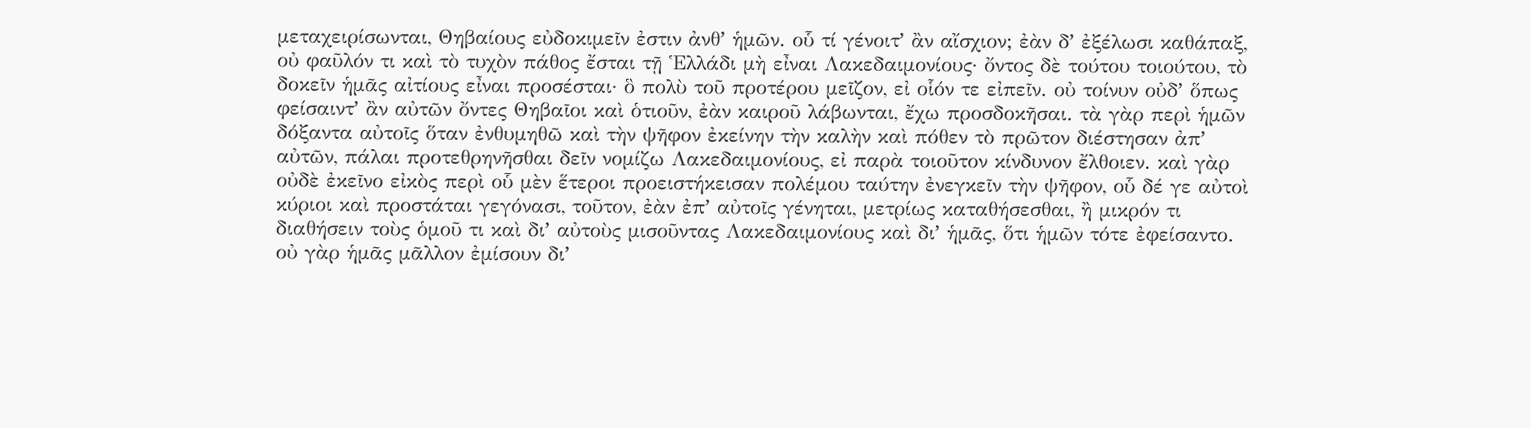μεταχειρίσωνται, Θηβαίους εὐδοκιμεῖν ἐστιν ἀνθʼ ἡμῶν. οὗ τί γένοιτʼ ἂν αἴσχιον; ἐὰν δʼ ἐξέλωσι καθάπαξ, οὐ φαῦλόν τι καὶ τὸ τυχὸν πάθος ἔσται τῇ Ἑλλάδι μὴ εἶναι Λακεδαιμονίους· ὄντος δὲ τούτου τοιούτου, τὸ δοκεῖν ἡμᾶς αἰτίους εἶναι προσέσται· ὃ πολὺ τοῦ προτέρου μεῖζον, εἰ οἷόν τε εἰπεῖν. οὐ τοίνυν οὐδʼ ὅπως φείσαιντʼ ἂν αὐτῶν ὄντες Θηβαῖοι καὶ ὁτιοῦν, ἐὰν καιροῦ λάβωνται, ἔχω προσδοκῆσαι. τὰ γὰρ περὶ ἡμῶν δόξαντα αὐτοῖς ὅταν ἐνθυμηθῶ καὶ τὴν ψῆφον ἐκείνην τὴν καλὴν καὶ πόθεν τὸ πρῶτον διέστησαν ἀπʼ αὐτῶν, πάλαι προτεθρηνῆσθαι δεῖν νομίζω Λακεδαιμονίους, εἰ παρὰ τοιοῦτον κίνδυνον ἔλθοιεν. καὶ γὰρ οὐδὲ ἐκεῖνο εἰκὸς περὶ οὗ μὲν ἕτεροι προειστήκεισαν πολέμου ταύτην ἐνεγκεῖν τὴν ψῆφον, οὗ δέ γε αὐτοὶ κύριοι καὶ προστάται γεγόνασι, τοῦτον, ἐὰν ἐπʼ αὐτοῖς γένηται, μετρίως καταθήσεσθαι, ἢ μικρόν τι διαθήσειν τοὺς ὁμοῦ τι καὶ διʼ αὐτοὺς μισοῦντας Λακεδαιμονίους καὶ διʼ ἡμᾶς, ὅτι ἡμῶν τότε ἐφείσαντο. οὐ γὰρ ἡμᾶς μᾶλλον ἐμίσουν διʼ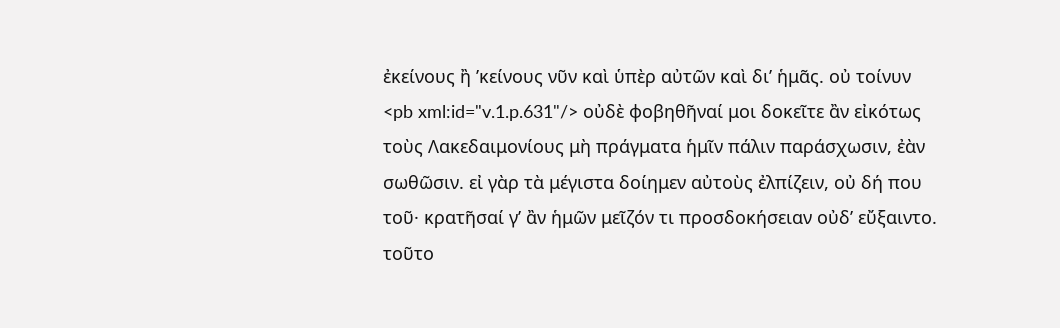ἐκείνους ἢ ʼκείνους νῦν καὶ ὑπὲρ αὐτῶν καὶ διʼ ἡμᾶς. οὐ τοίνυν <pb xml:id="v.1.p.631"/> οὐδὲ φοβηθῆναί μοι δοκεῖτε ἂν εἰκότως τοὺς Λακεδαιμονίους μὴ πράγματα ἡμῖν πάλιν παράσχωσιν, ἐὰν σωθῶσιν. εἰ γὰρ τὰ μέγιστα δοίημεν αὐτοὺς ἐλπίζειν, οὐ δή που τοῦ· κρατῆσαί γʼ ἂν ἡμῶν μεῖζόν τι προσδοκήσειαν οὐδʼ εὔξαιντο. τοῦτο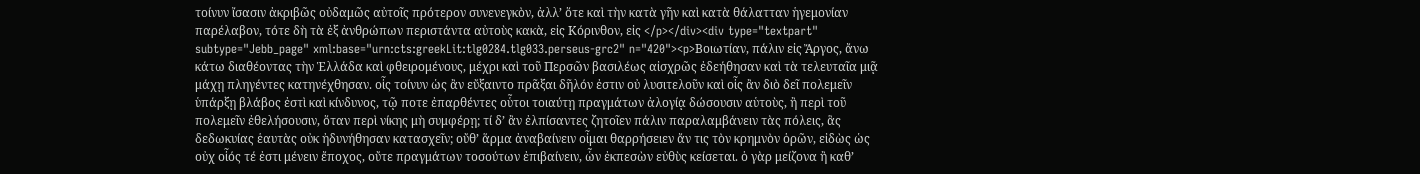τοίνυν ἴσασιν ἀκριβῶς οὐδαμῶς αὐτοῖς πρότερον συνενεγκὸν, ἀλλʼ ὅτε καὶ τὴν κατὰ γῆν καὶ κατὰ θάλατταν ἡγεμονίαν παρέλαβον, τότε δὴ τὰ ἐξ ἀνθρώπων περιστάντα αὐτοὺς κακὰ, εἰς Κόρινθον, εἰς </p></div><div type="textpart" subtype="Jebb_page" xml:base="urn:cts:greekLit:tlg0284.tlg033.perseus-grc2" n="420"><p>Βοιωτίαν, πάλιν εἰς Ἄργος, ἄνω κάτω διαθέοντας τὴν Ἑλλάδα καὶ φθειρομένους, μέχρι καὶ τοῦ Περσῶν βασιλέως αἰσχρῶς ἐδεήθησαν καὶ τὰ τελευταῖα μιᾷ μάχῃ πληγέντες κατηνέχθησαν. οἷς τοίνυν ὡς ἂν εὔξαιντο πρᾶξαι δῆλόν ἐστιν οὐ λυσιτελοῦν καὶ οἷς ἂν διὸ δεῖ πολεμεῖν ὑπάρξῃ βλάβος ἐστὶ καὶ κίνδυνος, τῷ ποτε ἐπαρθέντες οὗτοι τοιαύτῃ πραγμάτων ἀλογίᾳ δώσουσιν αὑτοὺς, ἢ περὶ τοῦ πολεμεῖν ἐθελήσουσιν, ὅταν περὶ νίκης μὴ συμφέρῃ; τί δʼ ἂν ἐλπίσαντες ζητοῖεν πάλιν παραλαμβάνειν τὰς πόλεις, ἃς δεδωκυίας ἑαυτὰς οὐκ ἠδυνήθησαν κατασχεῖν; οὔθʼ ἅρμα ἀναβαίνειν οἶμαι θαρρήσειεν ἄν τις τὸν κρημνὸν ὁρῶν, εἰδὼς ὡς οὐχ οἷός τέ ἐστι μένειν ἔποχος, οὔτε πραγμάτων τοσούτων ἐπιβαίνειν, ὧν ἐκπεσὼν εὐθὺς κείσεται. ὁ γὰρ μείζονα ἢ καθʼ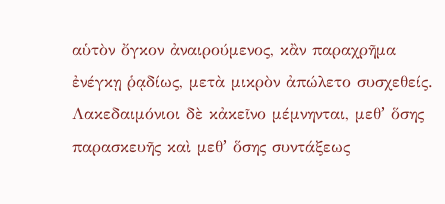αὑτὸν ὄγκον ἀναιρούμενος, κἂν παραχρῆμα ἐνέγκῃ ῥᾳδίως, μετὰ μικρὸν ἀπώλετο συσχεθείς. Λακεδαιμόνιοι δὲ κἀκεῖνο μέμνηνται, μεθʼ ὅσης παρασκευῆς καὶ μεθʼ ὅσης συντάξεως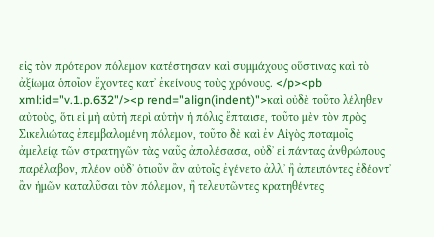εἰς τὸν πρότερον πόλεμον κατέστησαν καὶ συμμάχους οὕστινας καὶ τὸ ἀξίωμα ὁποῖον ἔχοντες κατʼ ἐκείνους τοὺς χρόνους. </p><pb xml:id="v.1.p.632"/><p rend="align(indent)">καὶ οὐδὲ τοῦτο λέληθεν αὐτοὺς, ὅτι εἰ μὴ αὐτὴ περὶ αὑτὴν ἡ πόλις ἔπταισε, τοῦτο μὲν τὸν πρὸς Σικελιώτας ἐπεμβαλομένη πόλεμον, τοῦτο δὲ καὶ ἐν Αἰγὸς ποταμοῖς ἀμελείᾳ τῶν στρατηγῶν τὰς ναῦς ἀπολέσασα, οὐδʼ εἰ πάντας ἀνθρώπους παρέλαβον, πλέον οὐδʼ ὁτιοῦν ἂν αὐτοῖς ἐγένετο ἀλλʼ ἢ ἀπειπόντες ἐδέοντʼ ἂν ἡμῶν καταλῦσαι τὸν πόλεμον, ἢ τελευτῶντες κρατηθέντες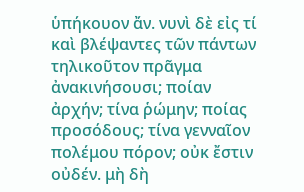ὑπήκουον ἄν. νυνὶ δὲ εἰς τί καὶ βλέψαντες τῶν πάντων τηλικοῦτον πρᾶγμα ἀνακινήσουσι; ποίαν ἀρχήν; τίνα ῥώμην; ποίας προσόδους; τίνα γενναῖον πολέμου πόρον; οὐκ ἔστιν οὐδέν. μὴ δὴ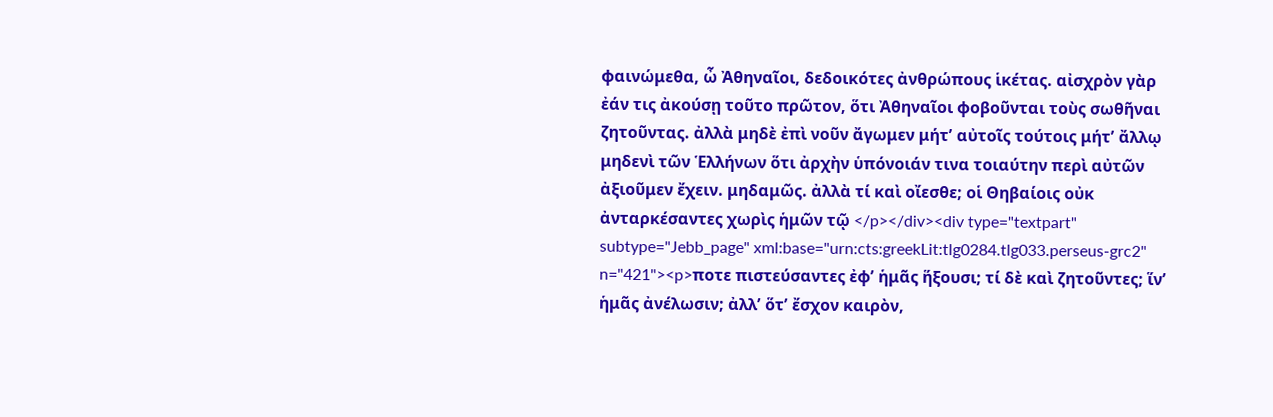φαινώμεθα, ὦ Ἀθηναῖοι, δεδοικότες ἀνθρώπους ἱκέτας. αἰσχρὸν γὰρ ἐάν τις ἀκούσῃ τοῦτο πρῶτον, ὅτι Ἀθηναῖοι φοβοῦνται τοὺς σωθῆναι ζητοῦντας. ἀλλὰ μηδὲ ἐπὶ νοῦν ἄγωμεν μήτʼ αὐτοῖς τούτοις μήτʼ ἄλλῳ μηδενὶ τῶν Ἑλλήνων ὅτι ἀρχὴν ὑπόνοιάν τινα τοιαύτην περὶ αὐτῶν ἀξιοῦμεν ἔχειν. μηδαμῶς. ἀλλὰ τί καὶ οἴεσθε; οἱ Θηβαίοις οὐκ ἀνταρκέσαντες χωρὶς ἡμῶν τῷ </p></div><div type="textpart" subtype="Jebb_page" xml:base="urn:cts:greekLit:tlg0284.tlg033.perseus-grc2" n="421"><p>ποτε πιστεύσαντες ἐφʼ ἡμᾶς ἥξουσι; τί δὲ καὶ ζητοῦντες; ἵνʼ ἡμᾶς ἀνέλωσιν; ἀλλʼ ὅτʼ ἔσχον καιρὸν,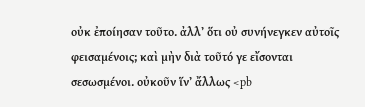οὐκ ἐποίησαν τοῦτο. ἀλλʼ ὅτι οὐ συνήνεγκεν αὐτοῖς φεισαμένοις; καὶ μὴν διὰ τοῦτό γε εἴσονται σεσωσμένοι. οὐκοῦν ἵνʼ ἄλλως <pb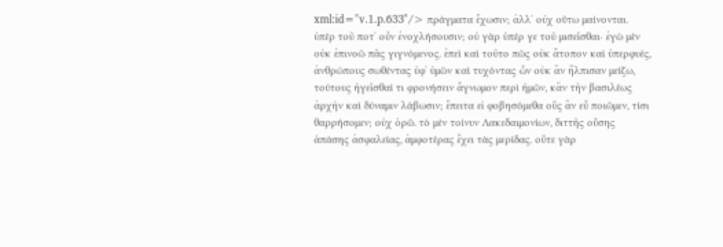xml:id="v.1.p.633"/> πράγματα ἔχωσιν; ἀλλʼ οὐχ οὕτω μαίνονται. ὑπὲρ τοῦ ποτʼ οὖν ἐνοχλήσουσιν; οὐ γὰρ ὑπέρ γε τοῦ μισεῖσθαι· ἐγὼ μὲν οὐκ ἐπινοῶ πᾶς γιγνόμενος. ἐπεὶ καὶ τοῦτο πῶς οὐκ ἄτοπον καὶ ὑπερφυὲς, ἀνθρώπους σωθέντας ὑφʼ ὑμῶν καὶ τυχόντας ὧν οὐκ ἂν ἤλπισαν μείζω, τούτους ἡγεῖσθαί τι φρονήσειν ἄγνωμον περὶ ἡμῶν, κἂν τὴν βασιλέως ἀρχὴν καὶ δύναμιν λάβωσιν; ἔπειτα εἰ φοβησόμεθα οὓς ἂν εὖ ποιῶμεν, τίσι θαρρήσομεν; οὐχ ὁρῶ. τὸ μὲν τοίνυν Λακεδαιμονίων, διττῆς οὔσης ἁπάσης ἀσφαλείας, ἀμφοτέρας ἔχει τὰς μερίδας. οὔτε γὰρ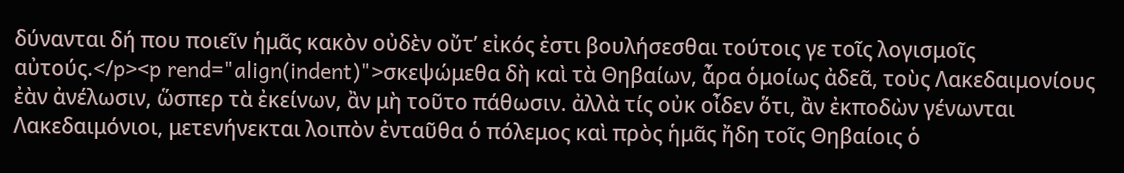δύνανται δή που ποιεῖν ἡμᾶς κακὸν οὐδὲν οὔτʼ εἰκός ἐστι βουλήσεσθαι τούτοις γε τοῖς λογισμοῖς αὐτούς.</p><p rend="align(indent)">σκεψώμεθα δὴ καὶ τὰ Θηβαίων, ἆρα ὁμοίως ἀδεᾶ, τοὺς Λακεδαιμονίους ἐὰν ἀνέλωσιν, ὥσπερ τὰ ἐκείνων, ἂν μὴ τοῦτο πάθωσιν. ἀλλὰ τίς οὐκ οἶδεν ὅτι, ἂν ἐκποδὼν γένωνται Λακεδαιμόνιοι, μετενήνεκται λοιπὸν ἐνταῦθα ὁ πόλεμος καὶ πρὸς ἡμᾶς ἤδη τοῖς Θηβαίοις ὁ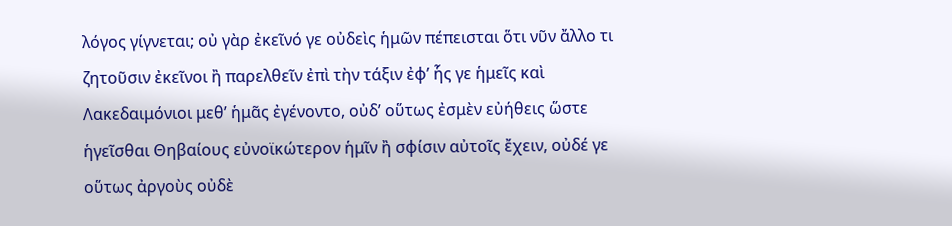λόγος γίγνεται; οὐ γὰρ ἐκεῖνό γε οὐδεὶς ἡμῶν πέπεισται ὅτι νῦν ἄλλο τι ζητοῦσιν ἐκεῖνοι ἢ παρελθεῖν ἐπὶ τὴν τάξιν ἐφʼ ἧς γε ἡμεῖς καὶ Λακεδαιμόνιοι μεθʼ ἡμᾶς ἐγένοντο, οὐδʼ οὕτως ἐσμὲν εὐήθεις ὥστε ἡγεῖσθαι Θηβαίους εὐνοϊκώτερον ἡμῖν ἢ σφίσιν αὐτοῖς ἔχειν, οὐδέ γε οὕτως ἀργοὺς οὐδὲ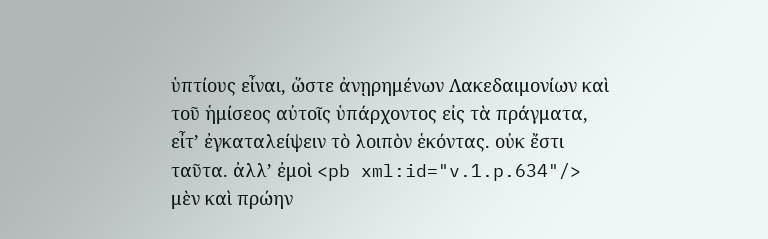ὑπτίους εἶναι, ὥστε ἀνῃρημένων Λακεδαιμονίων καὶ τοῦ ἡμίσεος αὐτοῖς ὑπάρχοντος εἰς τὰ πράγματα, εἶτʼ ἐγκαταλείψειν τὸ λοιπὸν ἑκόντας. οὐκ ἔστι ταῦτα. ἀλλʼ ἐμοὶ <pb xml:id="v.1.p.634"/> μὲν καὶ πρώην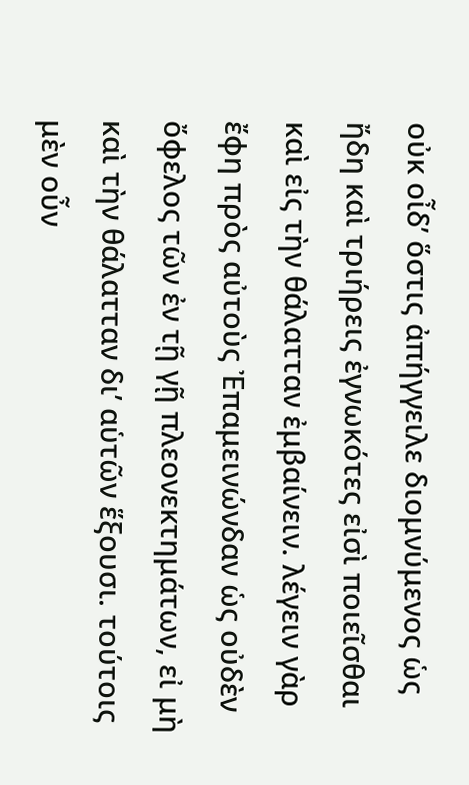οὐκ οἶδʼ ὅστις ἀπήγγειλε διομνύμενος ὡς ἤδη καὶ τριήρεις ἐγνωκότες εἰσὶ ποιεῖσθαι καὶ εἰς τὴν θάλατταν ἐμβαίνειν. λέγειν γὰρ ἔφη πρὸς αὐτοὺς Ἐπαμεινώνδαν ὡς οὐδὲν ὄφελος τῶν ἐν τῇ γῇ πλεονεκτημάτων, εἰ μὴ καὶ τὴν θάλατταν διʼ αὑτῶν ἕξουσι. τούτοις μὲν οὖν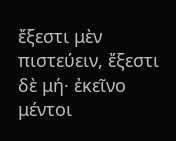ἔξεστι μὲν πιστεύειν, ἔξεστι δὲ μή· ἐκεῖνο μέντοι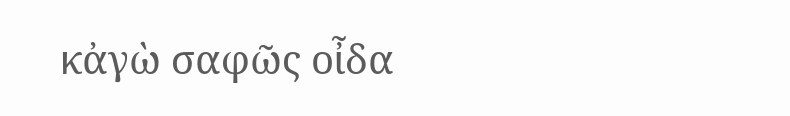κἀγὼ σαφῶς οἶδα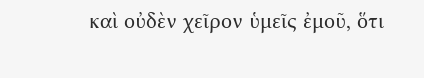καὶ οὐδὲν χεῖρον ὑμεῖς ἐμοῦ, ὅτι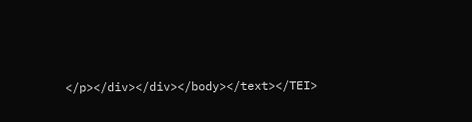</p></div></div></body></text></TEI>